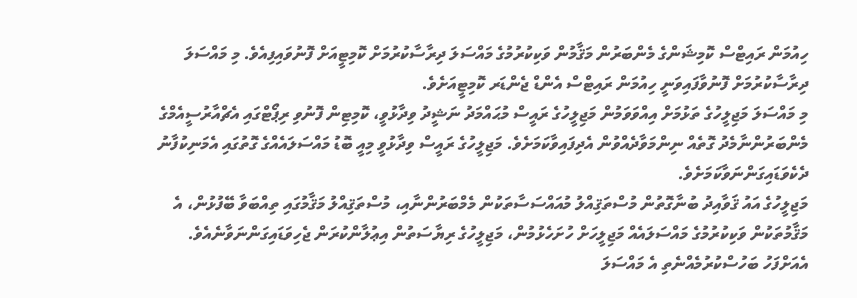ހިއުމަން ރައިޓްސް ކޮމިޝަންގެ މެންބަރުން މަޤާމުން ވަކިކުރުމުގެ މައްސަލަ ދިރާސާކުރުމަށް ކޮމިޓީއަށް ފޮނުވައިފިއެވެ. މި މައްސަލަ ދިރާސާކުރުމަށް ފޮނުވާފައިވަނީ ހިއުމަން ރައިޓްސް އެންޑް ޖެންޑަރ ކޮމިޓީއަށެވެ.
މި މައްސަލަ މަޖިލީހުގެ ތަޅުމަށް އިއްވަވަމުން މަޖިލީހުގެ ރައީސް މުޙައްމަދު ނަޝީދު ވިދާޅުވީ، ކޮމިޓިން ފޮނުވި ރިޕޯޓްގައި އެޗްއާރުސީއެމްގެ މެންބަރުންނާމެދު ގޮތެއް ނިންމަވާދެއްވުން އެދިފައިވާކަމަށެވެ. މަޖިލީހުގެ ރައީސް ވިދާޅުވީ މިއީ ބޮޑު މައްސަލައެއްގެ ގޮތުގައި އެމަނިކުފާނު ދެކެވަޑައިގަންނަވާކަމަށެވެ.
މަޖިލީހުގެ އައު ޤަވާއިދު ބުނާގޮތުން މުސްތަޤިއްލު މުއައްސަސާތަކުން މެމްބަރުންނާއި، މުސްތަޤިއްލު މަޤާމުގައި ތިއްބަވާ ބޭފުޅުން، އެ މަޤާމުތަކުން ވަކިކުރުމުގެ މައްސަލައެއް މަޖިލީހަށް ހުށަހެޅުމުން، މަޖިލީހުގެ ރިޔާސަތުން އިޢުލާންކުރަން ޖެހިވަޑައިގަންނަވާނެއެވެ. އެއަށްފަހު ބަހުސްކުރުމެއްނެތި އެ މައްސަލަ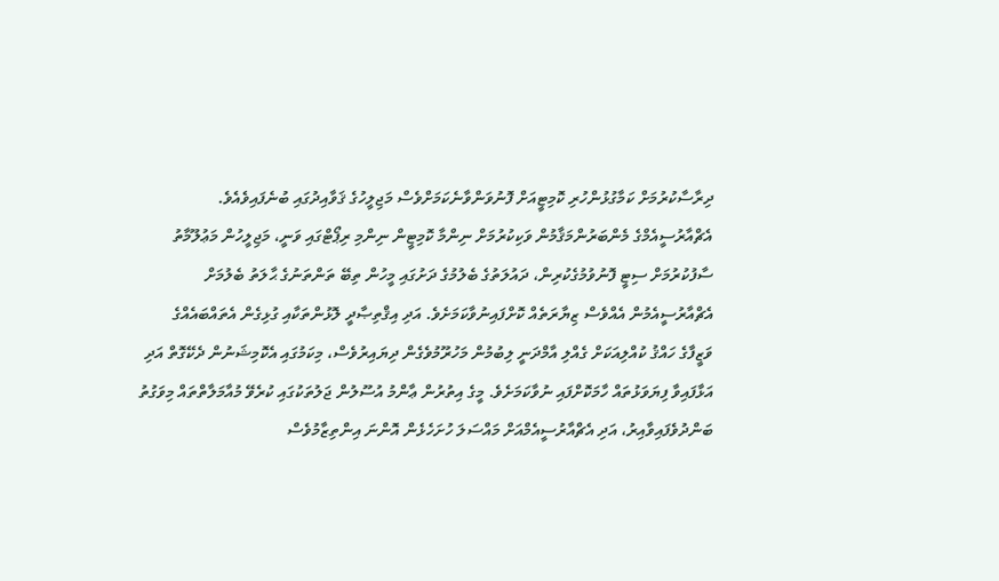ދިރާސާކުރުމަށް ކަމާގުޅުންހުރި ކޮމިޓީއަށް ފޮނުވަންވާނެކަމަށްވެސް މަޖިލީހުގެ ޤަވާއިދުގައި ބުނެފައިވެއެވެ.
އެޗްއާރުސީއެމްގެ މެންބަރުންމަޤާމުން ވަކިކުރުމަށް ނިންމާ ކޮމިޓީން ނިންމި ރިޕޯޓްގައި ވަނީ، މަޖިލީހުން މަޢުލޫމާތު ސާފުކުރުމަށް ސިޓީ ފޮނުވުމުގެކުރިން، ދައުލަތުގެ ބެލުމުގެ ދަށުގައި މީހުން ތިބޭ ތަންތަނުގެ ޙާލަތު ބެލުމަށް އެޗްއާރުސީއެމުން އެއްވެސް ޒިޔާރަތެއް ކޮށްފައިނުވާކަމަށެވެ. އަދި އިޤްތިޞާދީ ލޮޅުންތަކާއި ގުޅިގެން އެތައްބައެއްގެ ވަޒީފާގެ ހައްޤު ކުއްލިއަކަށް ގެއްލި އާމްދަނީ ލިބުމުން މަހުރޫމުވެގެން ދިޔައިރުވެސް، މިކަމުގައި އެކޮމިޝަނުން ދެކޭގޮތް އަދި އަޅާފައިވާ ފިޔަވަޅުތައް ހާމަކޮށްފައި ނުވާކަމަށެވެ. މީގެ އިތުރުން ޢާންމު އުސޫލުން ޖަލުތަކުގައި ކުރެވޭ މުއާމަލާތްތައް މިވަގުތު ބަންދުވެފައިވާއިރު، އަދި އެޗްއާރުސީއެމްއަށް މައްސަލަ ހުށަހެޅެން އޮންނަ އިންތިޒާމުވެސް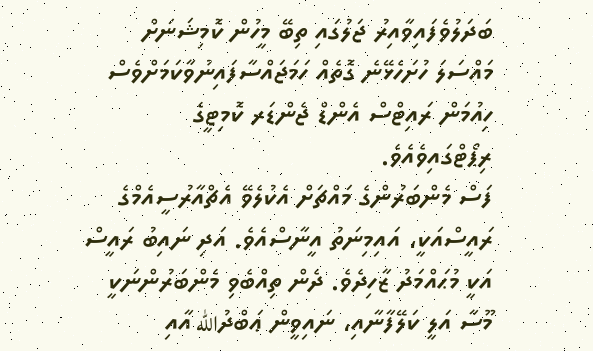ބަދަލުވެފައިވާއިރު ޖަލުގައި ތިބޭ މީހުން ކޮމިޝަނަށް މައްސަލަ ހުށަހެޅޭނެ ގޮތެއް ހަމަޖައްސާފައިނުވާކަމަށްވެސް ހިއުމަން ރައިޓްސް އެންޑް ޖެންޑަރ ކޮމިޓީގެ ރިޕޯޓްގައިވެއެވެ.
ފަސް މެންބަރުންގެ މައްޗަށް އެކުލެވޭ އެޗްއާރުސީއެމްގެ ރައީސްއަކީ، އައިމިނަތު އީނާސްއެވެ. އަދި ނައިބު ރައީސް އަކީ މުޙައްމަދު ޒާހިދެވެ. ދެން ތިއްބެވި މެންބަރުންނަކީ މޫސާ އަލީ ކަލޭފާނާއި، ނައިވީން ޢަބްދުالله އާއި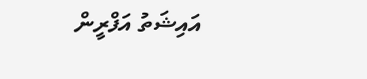އައިޝަތު އަފްރީން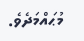މުޙައްމަދެވެ.